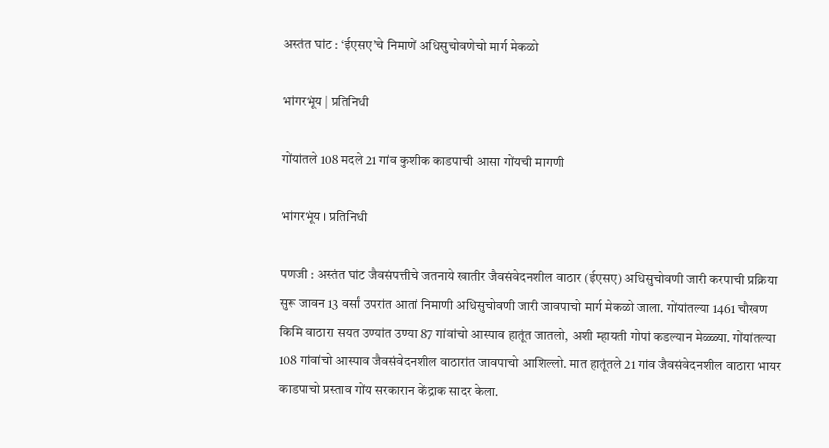अस्तंत घांट : ‘ईएसए’चे निमाणें अधिसुचोवणेचो मार्ग मेकळो

भांगरभूंय | प्रतिनिधी

गोंयांतले 108 मदले 21 गांव कुशीक काडपाची आसा गोंयची मागणी

भांगरभूंय । प्रतिनिधी

पणजी : अस्तंत घांट जैवसंपत्तीचे जतनाये खातीर जैवसंवेदनशील वाठार (ईएसए) अधिसुचोवणी जारी करपाची प्रक्रिया सुरू जावन 13 वर्सां उपरांत आतां निमाणी अधिसुचोवणी जारी जावपाचो मार्ग मेकळो जाला. गोंयांतल्या 1461 चौखण किमि वाठारा सयत उण्यांत उण्या 87 गांवांचो आस्पाव हातूंत जातलो, अशी म्हायती गोपां कडल्यान मेळ्ळ्या. गोंयांतल्या 108 गांवांचो आस्पाव जैवसंवेदनशील वाठारांत जावपाचो आशिल्लो. मात हातूंतले 21 गांव जैवसंवेदनशील वाठारा भायर काडपाचो प्रस्ताव गोंय सरकारान केंद्राक सादर केला.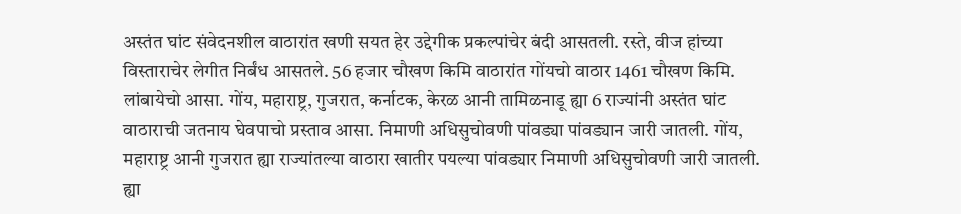अस्तंत घांट संवेदनशील वाठारांत खणी सयत हेर उद्देगीक प्रकल्पांचेर बंदी आसतली. रस्ते, वीज हांच्या विस्ताराचेर लेगीत निर्बंध आसतले. 56 हजार चौखण किमि वाठारांत गोंयचो वाठार 1461 चौखण किमि. लांबायेचो आसा. गोंय, महाराष्ट्र, गुजरात, कर्नाटक, केरळ आनी तामिळनाडू ह्या 6 राज्यांनी अस्तंत घांट वाठाराची जतनाय घेवपाचो प्रस्ताव आसा. निमाणी अधिसुचोवणी पांवड्या पांवड्यान जारी जातली. गोंय, महाराष्ट्र आनी गुजरात ह्या राज्यांतल्या वाठारा खातीर पयल्या पांवड्यार निमाणी अधिसुचोवणी जारी जातली. ह्या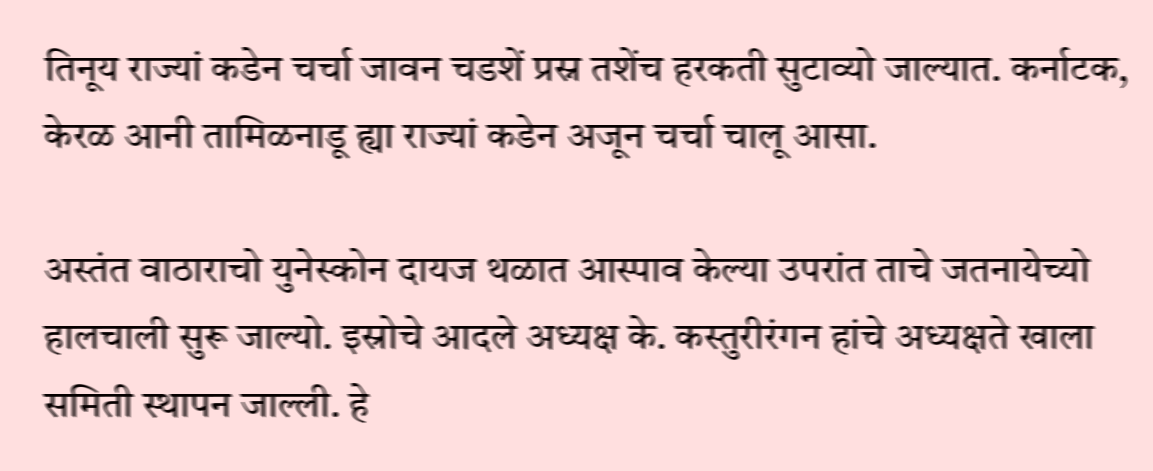तिनूय राज्यां कडेन चर्चा जावन चडशें प्रस्न तशेंच हरकती सुटाव्यो जाल्यात. कर्नाटक, केरळ आनी तामिळनाडू ह्या राज्यां कडेन अजून चर्चा चालू आसा.

अस्तंत वाठाराचो युनेस्कोन दायज थळात आस्पाव केल्या उपरांत ताचे जतनायेच्यो हालचाली सुरू जाल्यो. इस्रोचे आदले अध्यक्ष के. कस्तुरीरंगन हांचे अध्यक्षते खाला समिती स्थापन जाल्ली. हे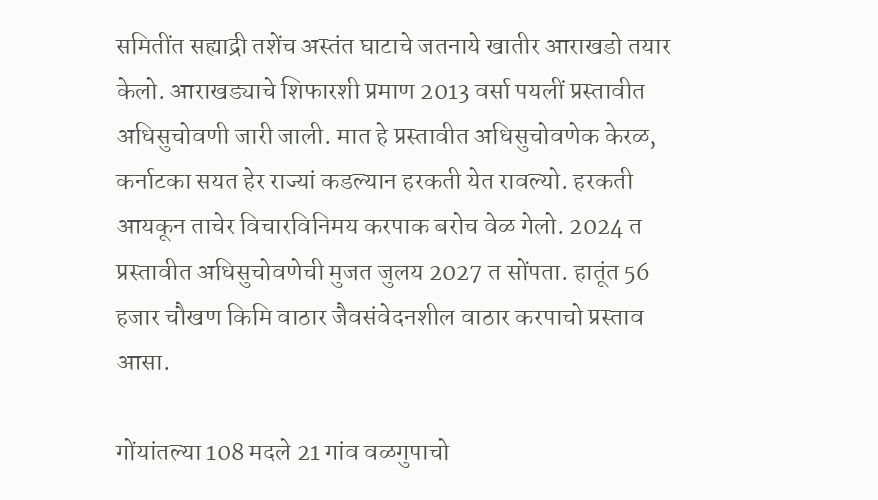समितींत सह्याद्री तशेंच अस्तंत घाटाचे जतनाये खातीर आराखडो तयार केलो. आराखड्याचे शिफारशी प्रमाण 2013 वर्सा पयलीं प्रस्तावीत अधिसुचोवणी जारी जाली. मात हे प्रस्तावीत अधिसुचोवणेक केरळ, कर्नाटका सयत हेर राज्यां कडल्यान हरकती येत रावल्यो. हरकती आयकून ताचेर विचारविनिमय करपाक बरोच वेळ गेलो. 2024 त प्रस्तावीत अधिसुचोवणेची मुजत जुलय 2027 त सोंपता. हातूंत 56 हजार चौखण किमि वाठार जैवसंवेदनशील वाठार करपाचो प्रस्ताव आसा.

गोंयांतल्या 108 मदले 21 गांव वळगुपाचो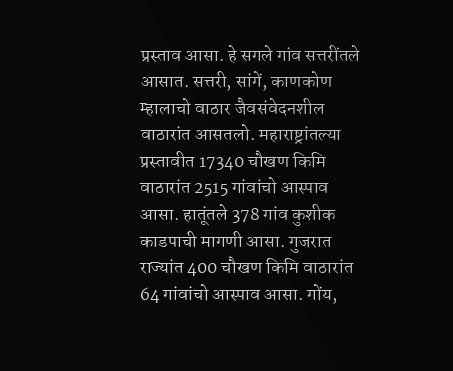प्रस्ताव आसा. हे सगले गांव सत्तरींतले आसात. सत्तरी, सांगें, काणकोण म्हालाचो वाठार जैवसंवेदनशील वाठारांत आसतलो. महाराष्ट्रांतल्या प्रस्तावीत 17340 चौखण किमि वाठारांत 2515 गांवांचो आस्पाव आसा. हातूंतले 378 गांव कुशीक काडपाची मागणी आसा. गुजरात राज्यांत 400 चौखण किमि वाठारांत 64 गांवांचो आस्पाव आसा. गोंय,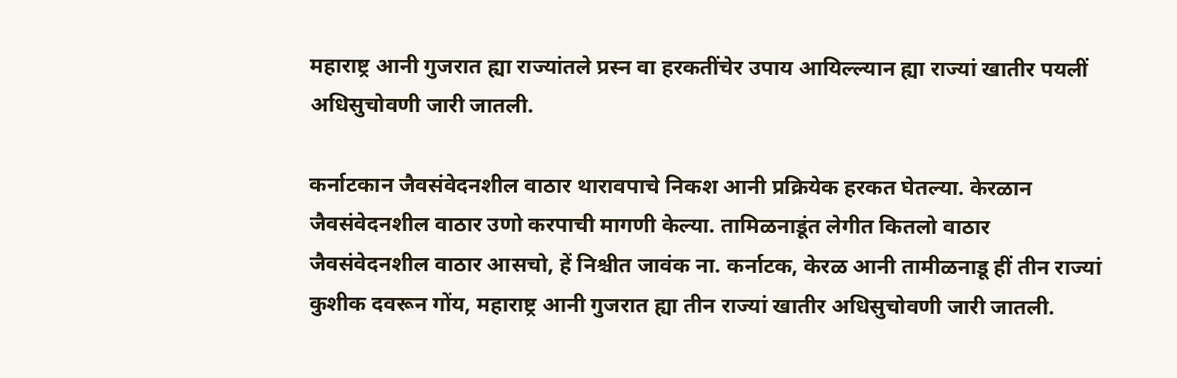महाराष्ट्र आनी गुजरात ह्या राज्यांतले प्रस्न वा हरकतींचेर उपाय आयिल्ल्यान ह्या राज्यां खातीर पयलीं अधिसुचोवणी जारी जातली.

कर्नाटकान जैवसंवेदनशील वाठार थारावपाचे निकश आनी प्रक्रियेक हरकत घेतल्या. केरळान जैवसंवेदनशील वाठार उणो करपाची मागणी केल्या. तामिळनाडूंत लेगीत कितलो वाठार जैवसंवेदनशील वाठार आसचो, हें निश्चीत जावंक ना. कर्नाटक, केरळ आनी तामीळनाडू हीं तीन राज्यां कुशीक दवरून गोंय, महाराष्ट्र आनी गुजरात ह्या तीन राज्यां खातीर अधिसुचोवणी जारी जातली.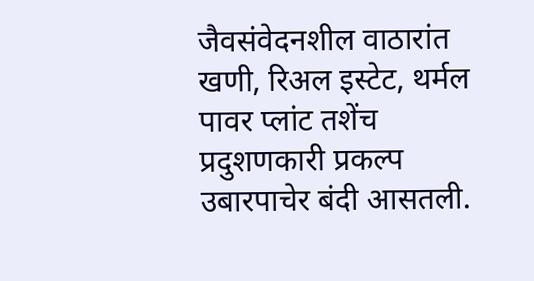जैवसंवेदनशील वाठारांत खणी, रिअल इस्टेट, थर्मल पावर प्लांट तशेंच प्रदुशणकारी प्रकल्प उबारपाचेर बंदी आसतली.